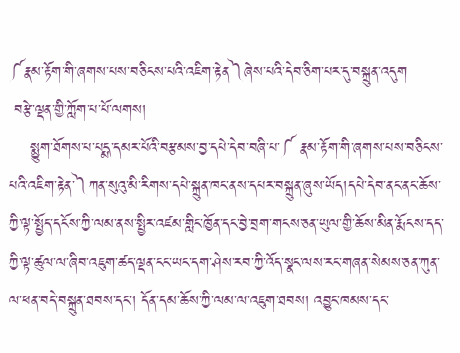༼རྣམ་རྟོག་གི་ཞགས་པས་བཅིངས་པའི་འཇིག་རྟེན༽ཞེས་པའི་དེབ་ཅིག་པར་དུ་བསྐྲུན་འདུག
 བརྩེ་ལྡན་གྱི་ཀློག་པ་པོ་ལགས།
    སྨྱུག་ཐོགས་པ་པདྨ་དམར་པོའི་བརྩམས་བྱ་དཔེ་དེབ་བཞི་པ་༼ རྣམ་རྟོག་གི་ཞགས་པས་བཅིངས་པའི་འཇིག་རྟེན་༽ཀན་སུའུ་མི་རིགས་དཔེ་སྐྲུན་ཁང་ནས་དཔར་བསྐྲུན་ཞུས་ཡོད།དཔེ་དེབ་ནང་ནང་ཆོས་ཀྱི་ལྟ་སྤྱོད་དངོས་ཀྱི་ལམ་ནས་སྤྱིར་འཛམ་གླིང་ཁྱོན་དང་བྱེ་བྲག་གངས་ཅན་ཡུལ་གྱི་ཆོས་མིན་རྨོངས་དད་ཀྱི་ལྟ་ཚུལ་ལ་ཞིབ་འཇུག་ཚད་ལྡན་ངང་ཡང་དག་ཤེས་རབ་ཀྱི་འོད་སྣང་ལས་རང་གཞན་སེམས་ཅན་ཀུན་ལ་ཕན་བདེ་བསྐྲུན་ཐབས་དང་། དོན་དམ་ཆོས་ཀྱི་ལམ་ལ་འཇུག་ཐབས། འབྱུང་ཁམས་དང་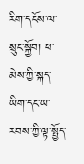རིག་དངོས་ལ་སྲུང་སྐྱོབ། ཕ་མེས་ཀྱི་སྐད་ཡིག་དང་ཡ་རབས་ཀྱི་ལྟ་སྤྱོད་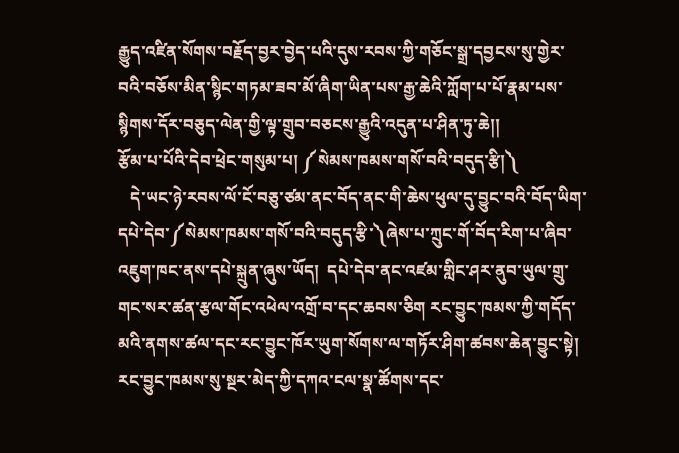རྒྱུད་འཛིན་སོགས་བརྗོད་བྱར་བྱེད་པའི་དུས་རབས་ཀྱི་གཅོང་སྒྲ་དབྱངས་སུ་གྱེར་བའི་བཅོས་མིན་སྙིང་གཏམ་ཟབ་མོ་ཞིག་ཡིན་པས་རྒྱ་ཆེའི་ཀློག་པ་པོ་རྣམ་པས་སྙིགས་དོར་བཅུད་ལེན་གྱི་ལྟ་གྲུབ་བཅངས་རྒྱུའི་འདུན་པ་ཤིན་ཏུ་ཆེ།།
རྩོམ་པ་པོའི་དེབ་ཕྲེང་གསུམ་པ། ༼སེམས་ཁམས་གསོ་བའི་བདུད་རྩི།༽
   དེ་ཡང་ཉེ་རབས་ལོ་ངོ་བཅུ་ཙམ་ནང་བོད་ནང་གི་ཆེས་ཕུལ་དུ་བྱུང་བའི་བོད་ཡིག་དཔེ་དེབ་༼སེམས་ཁམས་གསོ་བའི་བདུད་རྩི་༽ཞེས་པ་ཀྲུང་གོ་བོད་རིག་པ་ཞིབ་འཇུག་ཁང་ནས་དཔེ་སྐྲུན་ཞུས་ཡོད།  དཔེ་དེབ་ནང་འཛམ་གླིང་ཤར་ནུབ་ཡུལ་གྲུ་གང་སར་ཚན་རྩལ་གོང་འཕེལ་འགྲོ་བ་དང་ཆབས་ཅིག རང་བྱུང་ཁམས་ཀྱི་གདོད་མའི་ནགས་ཚལ་དང་རང་བྱུང་ཁོར་ཡུག་སོགས་ལ་གཏོར་ཤིག་ཚབས་ཆེན་བྱུང་སྟེ། རང་བྱུང་ཁམས་སུ་སྔར་མེད་ཀྱི་དཀའ་ངལ་སྣ་ཚོགས་དང་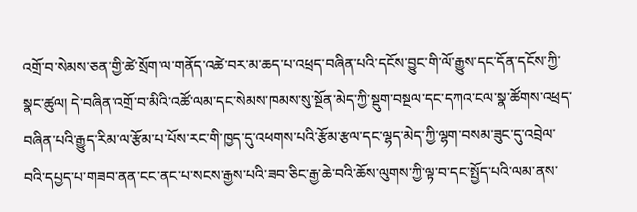འགྲོ་བ་སེམས་ཅན་གྱི་ཚེ་སྲོག་ལ་གནོད་འཚེ་བར་མ་ཆད་པ་འཕྲད་བཞིན་པའི་དངོས་བྱུང་གི་ལོ་རྒྱུས་དང་དོན་དངོས་ཀྱི་སྣང་ཚུལ། དེ་བཞིན་འགྲོ་བ་མིའི་འཚོ་ལམ་དང་སེམས་ཁམས་སུ་སྔོན་མེད་ཀྱི་སྡུག་བསྔལ་དང་དཀའ་ངལ་སྣ་ཚོགས་འཕྲད་བཞིན་པའི་རྒྱུད་རིམ་ལ་རྩོམ་པ་པོས་རང་གི་ཁྱད་དུ་འཕགས་པའི་རྩོམ་རྩལ་དང་ལྷད་མེད་ཀྱི་ལྷག་བསམ་ཟུང་དུ་འབྲེལ་བའི་དཔྱད་པ་གཟབ་ནན་ངང་ནང་པ་སངས་རྒྱས་པའི་ཟབ་ཅིང་རྒྱ་ཆེ་བའི་ཆོས་ལུགས་ཀྱི་ལྟ་བ་དང་སྤྱོད་པའི་ལམ་ནས་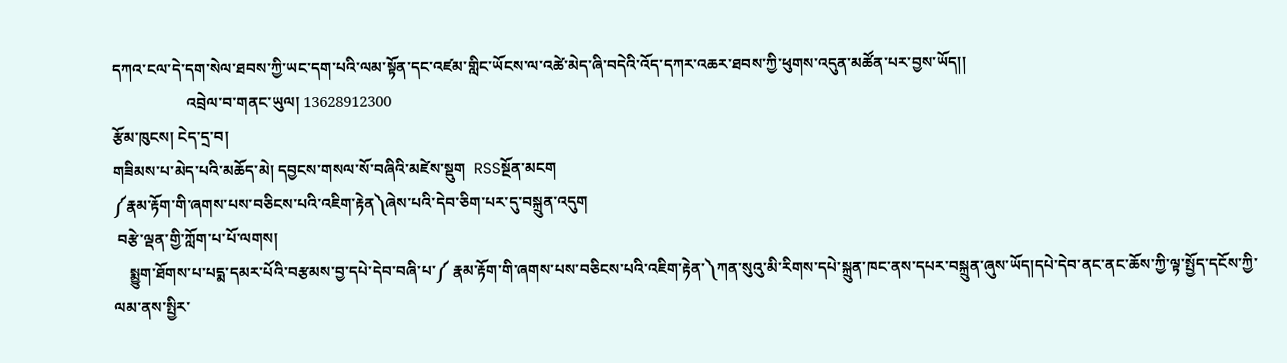དཀའ་ངལ་དེ་དག་སེལ་ཐབས་ཀྱི་ཡང་དག་པའི་ལམ་སྟོན་དང་འཛམ་གླིང་ཡོངས་ལ་འཚེ་མེད་ཞི་བདེའི་འོད་དཀར་འཆར་ཐབས་ཀྱི་ཕུགས་འདུན་མཚོན་པར་བྱས་ཡོད།།
                   འབྲེལ་བ་གནང་ཡུལ། 13628912300
རྩོམ་ཁུངས། ངེད་དྲ་བ།
གཟིམས་པ་མེད་པའི་མཆོད་མེ། དབྱངས་གསལ་སོ་བཞིའི་མཛེས་སྡུག  RSSསྔོན་མངག
༼རྣམ་རྟོག་གི་ཞགས་པས་བཅིངས་པའི་འཇིག་རྟེན༽ཞེས་པའི་དེབ་ཅིག་པར་དུ་བསྐྲུན་འདུག
 བརྩེ་ལྡན་གྱི་ཀློག་པ་པོ་ལགས།
    སྨྱུག་ཐོགས་པ་པདྨ་དམར་པོའི་བརྩམས་བྱ་དཔེ་དེབ་བཞི་པ་༼ རྣམ་རྟོག་གི་ཞགས་པས་བཅིངས་པའི་འཇིག་རྟེན་༽ཀན་སུའུ་མི་རིགས་དཔེ་སྐྲུན་ཁང་ནས་དཔར་བསྐྲུན་ཞུས་ཡོད།དཔེ་དེབ་ནང་ནང་ཆོས་ཀྱི་ལྟ་སྤྱོད་དངོས་ཀྱི་ལམ་ནས་སྤྱིར་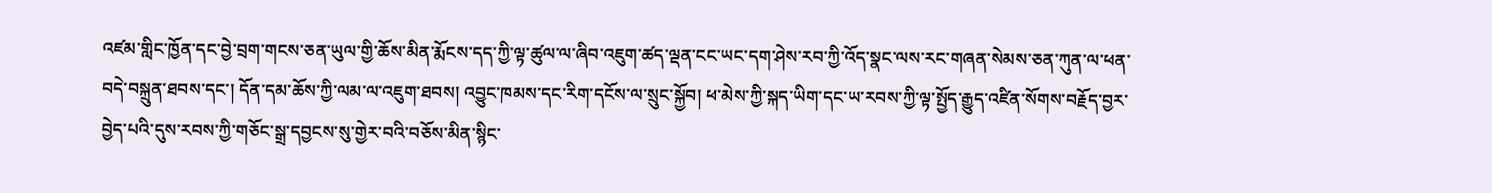འཛམ་གླིང་ཁྱོན་དང་བྱེ་བྲག་གངས་ཅན་ཡུལ་གྱི་ཆོས་མིན་རྨོངས་དད་ཀྱི་ལྟ་ཚུལ་ལ་ཞིབ་འཇུག་ཚད་ལྡན་ངང་ཡང་དག་ཤེས་རབ་ཀྱི་འོད་སྣང་ལས་རང་གཞན་སེམས་ཅན་ཀུན་ལ་ཕན་བདེ་བསྐྲུན་ཐབས་དང་། དོན་དམ་ཆོས་ཀྱི་ལམ་ལ་འཇུག་ཐབས། འབྱུང་ཁམས་དང་རིག་དངོས་ལ་སྲུང་སྐྱོབ། ཕ་མེས་ཀྱི་སྐད་ཡིག་དང་ཡ་རབས་ཀྱི་ལྟ་སྤྱོད་རྒྱུད་འཛིན་སོགས་བརྗོད་བྱར་བྱེད་པའི་དུས་རབས་ཀྱི་གཅོང་སྒྲ་དབྱངས་སུ་གྱེར་བའི་བཅོས་མིན་སྙིང་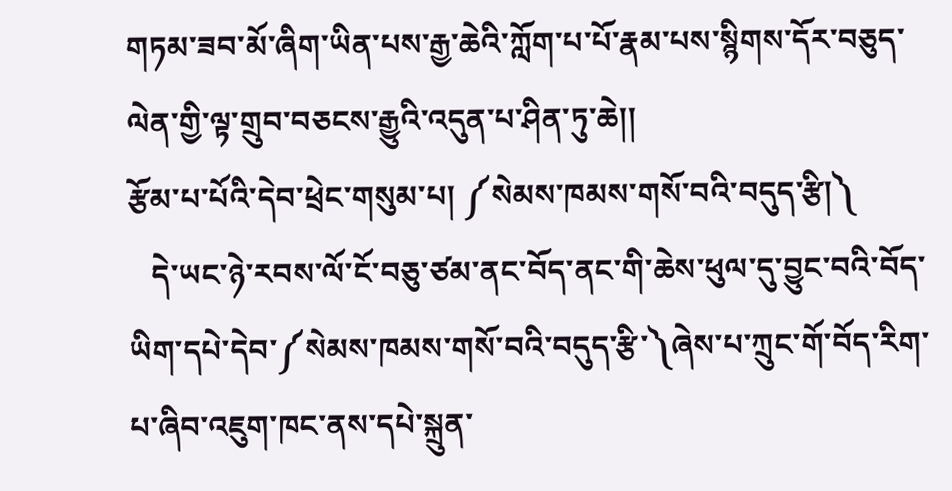གཏམ་ཟབ་མོ་ཞིག་ཡིན་པས་རྒྱ་ཆེའི་ཀློག་པ་པོ་རྣམ་པས་སྙིགས་དོར་བཅུད་ལེན་གྱི་ལྟ་གྲུབ་བཅངས་རྒྱུའི་འདུན་པ་ཤིན་ཏུ་ཆེ།།
རྩོམ་པ་པོའི་དེབ་ཕྲེང་གསུམ་པ། ༼སེམས་ཁམས་གསོ་བའི་བདུད་རྩི།༽
   དེ་ཡང་ཉེ་རབས་ལོ་ངོ་བཅུ་ཙམ་ནང་བོད་ནང་གི་ཆེས་ཕུལ་དུ་བྱུང་བའི་བོད་ཡིག་དཔེ་དེབ་༼སེམས་ཁམས་གསོ་བའི་བདུད་རྩི་༽ཞེས་པ་ཀྲུང་གོ་བོད་རིག་པ་ཞིབ་འཇུག་ཁང་ནས་དཔེ་སྐྲུན་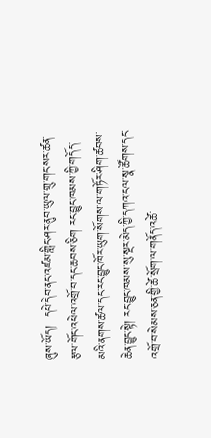ཞུས་ཡོད།  དཔེ་དེབ་ནང་འཛམ་གླིང་ཤར་ནུབ་ཡུལ་གྲུ་གང་སར་ཚན་རྩལ་གོང་འཕེལ་འགྲོ་བ་དང་ཆབས་ཅིག རང་བྱུང་ཁམས་ཀྱི་གདོད་མའི་ནགས་ཚལ་དང་རང་བྱུང་ཁོར་ཡུག་སོགས་ལ་གཏོར་ཤིག་ཚབས་ཆེན་བྱུང་སྟེ། རང་བྱུང་ཁམས་སུ་སྔར་མེད་ཀྱི་དཀའ་ངལ་སྣ་ཚོགས་དང་འགྲོ་བ་སེམས་ཅན་གྱི་ཚེ་སྲོག་ལ་གནོད་འཚེ་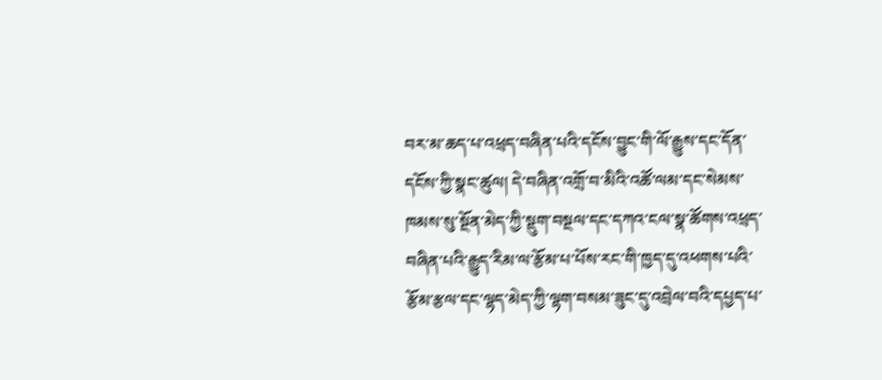བར་མ་ཆད་པ་འཕྲད་བཞིན་པའི་དངོས་བྱུང་གི་ལོ་རྒྱུས་དང་དོན་དངོས་ཀྱི་སྣང་ཚུལ། དེ་བཞིན་འགྲོ་བ་མིའི་འཚོ་ལམ་དང་སེམས་ཁམས་སུ་སྔོན་མེད་ཀྱི་སྡུག་བསྔལ་དང་དཀའ་ངལ་སྣ་ཚོགས་འཕྲད་བཞིན་པའི་རྒྱུད་རིམ་ལ་རྩོམ་པ་པོས་རང་གི་ཁྱད་དུ་འཕགས་པའི་རྩོམ་རྩལ་དང་ལྷད་མེད་ཀྱི་ལྷག་བསམ་ཟུང་དུ་འབྲེལ་བའི་དཔྱད་པ་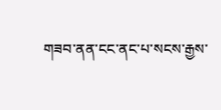གཟབ་ནན་ངང་ནང་པ་སངས་རྒྱས་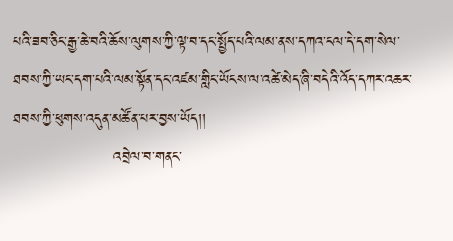པའི་ཟབ་ཅིང་རྒྱ་ཆེ་བའི་ཆོས་ལུགས་ཀྱི་ལྟ་བ་དང་སྤྱོད་པའི་ལམ་ནས་དཀའ་ངལ་དེ་དག་སེལ་ཐབས་ཀྱི་ཡང་དག་པའི་ལམ་སྟོན་དང་འཛམ་གླིང་ཡོངས་ལ་འཚེ་མེད་ཞི་བདེའི་འོད་དཀར་འཆར་ཐབས་ཀྱི་ཕུགས་འདུན་མཚོན་པར་བྱས་ཡོད།།
                   འབྲེལ་བ་གནང་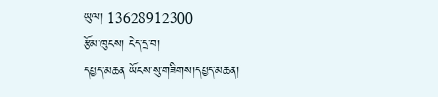ཡུལ། 13628912300
རྩོམ་ཁུངས། ངེད་དྲ་བ།
དཔྱད་མཆན ཡོངས་སུ་གཟིགས།དཔྱད་མཆན།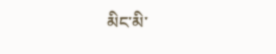མིང་མི་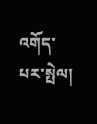འགོད་པར་སྤེལ།